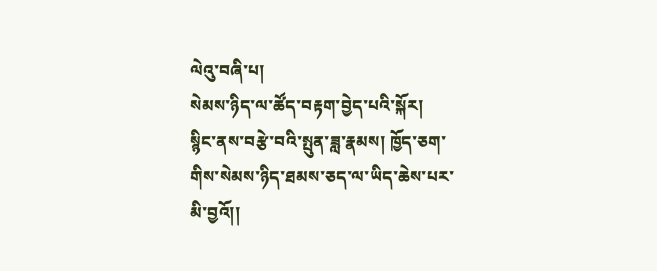ལེའུ་བཞི་པ།
སེམས་ཉིད་ལ་ཚོད་བརྟག་བྱེད་པའི་སྐོར།
སྙིང་ནས་བརྩེ་བའི་སྤུན་ཟླ་རྣམས། ཁྱོད་ཅག་གིས་སེམས་ཉིད་ཐམས་ཅད་ལ་ཡིད་ཆེས་པར་མི་བྱའོ།།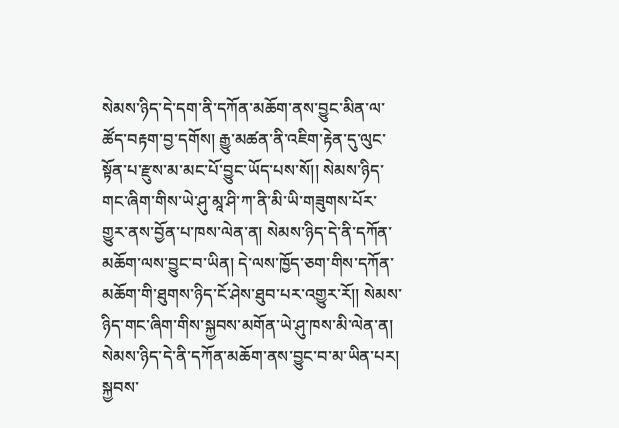སེམས་ཉིད་དེ་དག་ནི་དཀོན་མཆོག་ནས་བྱུང་མིན་ལ་ཚོད་བརྟག་བྱ་དགོས། རྒྱུ་མཚན་ནི་འཇིག་རྟེན་དུ་ལུང་སྟོན་པ་རྫུས་མ་མང་པོ་བྱུང་ཡོད་པས་སོ།། སེམས་ཉིད་གང་ཞིག་གིས་ཡེ་ཤུ་མཱ་ཤི་ཀ་ནི་མི་ཡི་གཟུགས་པོར་གྱུར་ནས་བྱོན་པ་ཁས་ལེན་ན། སེམས་ཉིད་དེ་ནི་དཀོན་མཆོག་ལས་བྱུང་བ་ཡིན། དེ་ལས་ཁྱོད་ཅག་གིས་དཀོན་མཆོག་གི་ཐུགས་ཉིད་ངོ་ཤེས་ཐུབ་པར་འགྱུར་རོ།། སེམས་ཉིད་གང་ཞིག་གིས་སྐྱབས་མགོན་ཡེ་ཤུ་ཁས་མི་ལེན་ན། སེམས་ཉིད་དེ་ནི་དཀོན་མཆོག་ནས་བྱུང་བ་མ་ཡིན་པར། སྐྱབས་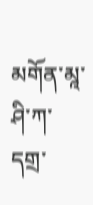མགོན་མཱ་ཤི་ཀ་དགྲ་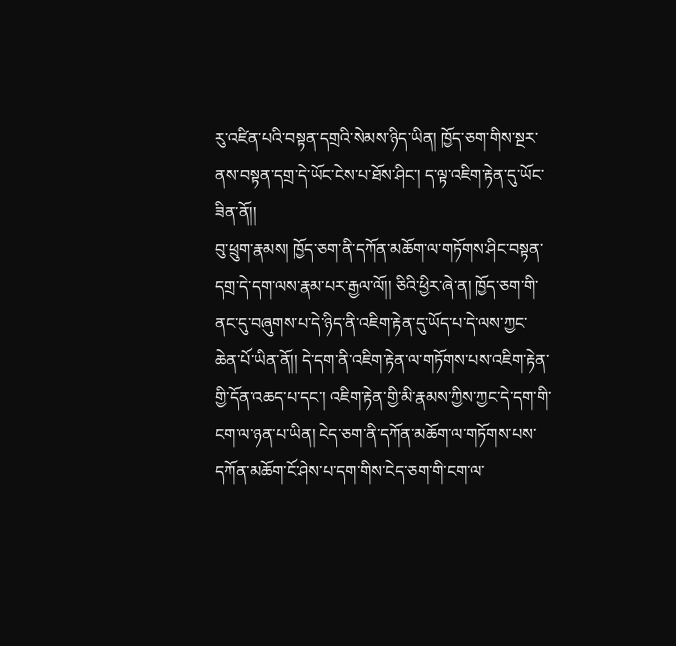རུ་འཛིན་པའི་བསྟན་དགྲའི་སེམས་ཉིད་ཡིན། ཁྱོད་ཅག་གིས་སྔར་ནས་བསྟན་དགྲ་དེ་ཡོང་ངེས་པ་ཐོས་ཤིང་། ད་ལྟ་འཇིག་རྟེན་དུ་ཡོང་ཟིན་ནོ།།
བུ་ཕྲུག་རྣམས། ཁྱོད་ཅག་ནི་དཀོན་མཆོག་ལ་གཏོགས་ཤིང་བསྟན་དགྲ་དེ་དག་ལས་རྣམ་པར་རྒྱལ་ལོ།། ཅིའི་ཕྱིར་ཞེ་ན། ཁྱོད་ཅག་གི་ནང་དུ་བཞུགས་པ་དེ་ཉིད་ནི་འཇིག་རྟེན་དུ་ཡོད་པ་དེ་ལས་ཀྱང་ཆེན་པོ་ཡིན་ནོ།། དེ་དག་ནི་འཇིག་རྟེན་ལ་གཏོགས་པས་འཇིག་རྟེན་གྱི་དོན་འཆད་པ་དང་། འཇིག་རྟེན་གྱི་མི་རྣམས་ཀྱིས་ཀྱང་དེ་དག་གི་ངག་ལ་ཉན་པ་ཡིན། ངེད་ཅག་ནི་དཀོན་མཆོག་ལ་གཏོགས་པས་དཀོན་མཆོག་ངོ་ཤེས་པ་དག་གིས་ངེད་ཅག་གི་ངག་ལ་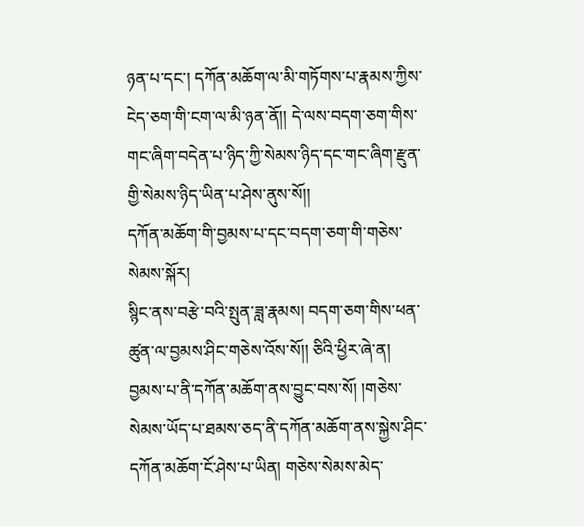ཉན་པ་དང་། དཀོན་མཆོག་ལ་མི་གཏོགས་པ་རྣམས་ཀྱིས་ངེད་ཅག་གི་ངག་ལ་མི་ཉན་ནོ།། དེ་ལས་བདག་ཅག་གིས་གང་ཞིག་བདེན་པ་ཉིད་ཀྱི་སེམས་ཉིད་དང་གང་ཞིག་རྫུན་གྱི་སེམས་ཉིད་ཡིན་པ་ཤེས་ནུས་སོ།།
དཀོན་མཆོག་གི་བྱམས་པ་དང་བདག་ཅག་གི་གཅེས་སེམས་སྐོར།
སྙིང་ནས་བརྩེ་བའི་སྤུན་ཟླ་རྣམས། བདག་ཅག་གིས་ཕན་ཚུན་ལ་བྱམས་ཤིང་གཅེས་འོས་སོ།། ཅིའི་ཕྱིར་ཞེ་ན། བྱམས་པ་ནི་དཀོན་མཆོག་ནས་བྱུང་བས་སོ། །གཅེས་སེམས་ཡོད་པ་ཐམས་ཅད་ནི་དཀོན་མཆོག་ནས་སྐྱེས་ཤིང་དཀོན་མཆོག་ངོ་ཤེས་པ་ཡིན། གཅེས་སེམས་མེད་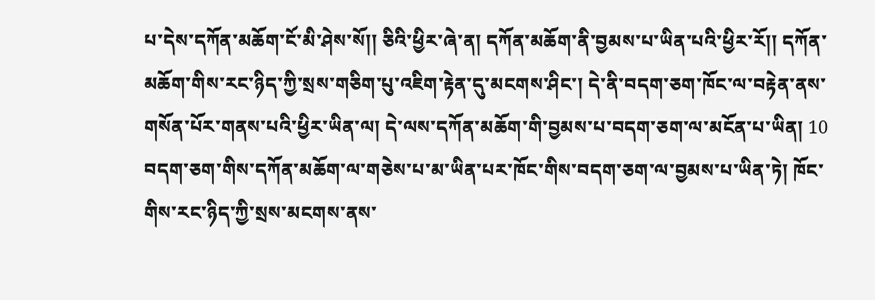པ་དེས་དཀོན་མཆོག་ངོ་མི་ཤེས་སོ།། ཅིའི་ཕྱིར་ཞེ་ན། དཀོན་མཆོག་ནི་བྱམས་པ་ཡིན་པའི་ཕྱིར་རོ།། དཀོན་མཆོག་གིས་རང་ཉིད་ཀྱི་སྲས་གཅིག་པུ་འཇིག་རྟེན་དུ་མངགས་ཤིང་། དེ་ནི་བདག་ཅག་ཁོང་ལ་བརྟེན་ནས་གསོན་པོར་གནས་པའི་ཕྱིར་ཡིན་ལ། དེ་ལས་དཀོན་མཆོག་གི་བྱམས་པ་བདག་ཅག་ལ་མངོན་པ་ཡིན། 10 བདག་ཅག་གིས་དཀོན་མཆོག་ལ་གཅེས་པ་མ་ཡིན་པར་ཁོང་གིས་བདག་ཅག་ལ་བྱམས་པ་ཡིན་ཏེ། ཁོང་གིས་རང་ཉིད་ཀྱི་སྲས་མངགས་ནས་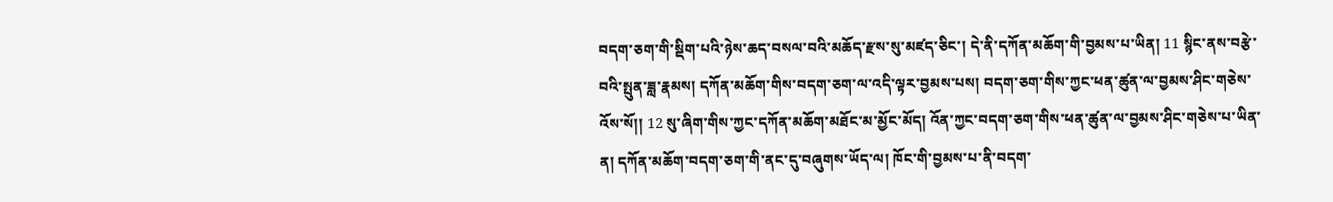བདག་ཅག་གི་སྡིག་པའི་ཉེས་ཆད་བསལ་བའི་མཆོད་རྫས་སུ་མཛད་ཅིང་། དེ་ནི་དཀོན་མཆོག་གི་བྱམས་པ་ཡིན། 11 སྙིང་ནས་བརྩེ་བའི་སྤུན་ཟླ་རྣམས། དཀོན་མཆོག་གིས་བདག་ཅག་ལ་འདི་ལྟར་བྱམས་པས། བདག་ཅག་གིས་ཀྱང་ཕན་ཚུན་ལ་བྱམས་ཤིང་གཅེས་འོས་སོ།། 12 སུ་ཞིག་གིས་ཀྱང་དཀོན་མཆོག་མཐོང་མ་མྱོང་མོད། འོན་ཀྱང་བདག་ཅག་གིས་ཕན་ཚུན་ལ་བྱམས་ཤིང་གཅེས་པ་ཡིན་ན། དཀོན་མཆོག་བདག་ཅག་གི་ནང་དུ་བཞུགས་ཡོད་ལ། ཁོང་གི་བྱམས་པ་ནི་བདག་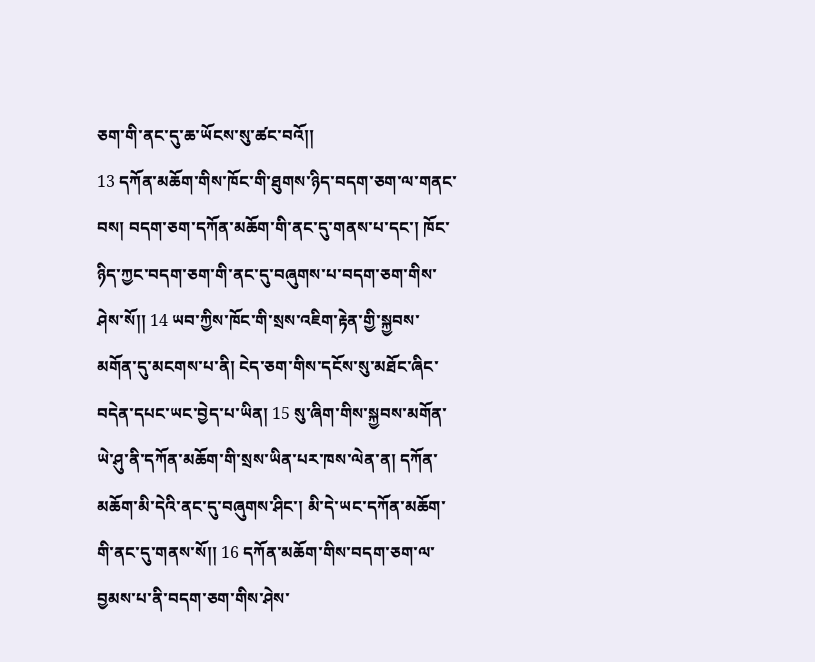ཅག་གི་ནང་དུ་ཆ་ཡོངས་སུ་ཚང་བའོ།།
13 དཀོན་མཆོག་གིས་ཁོང་གི་ཐུགས་ཉིད་བདག་ཅག་ལ་གནང་བས། བདག་ཅག་དཀོན་མཆོག་གི་ནང་དུ་གནས་པ་དང་། ཁོང་ཉིད་ཀྱང་བདག་ཅག་གི་ནང་དུ་བཞུགས་པ་བདག་ཅག་གིས་ཤེས་སོ།། 14 ཡབ་ཀྱིས་ཁོང་གི་སྲས་འཇིག་རྟེན་གྱི་སྐྱབས་མགོན་དུ་མངགས་པ་ནི། ངེད་ཅག་གིས་དངོས་སུ་མཐོང་ཞིང་བདེན་དཔང་ཡང་བྱེད་པ་ཡིན། 15 སུ་ཞིག་གིས་སྐྱབས་མགོན་ཡེ་ཤུ་ནི་དཀོན་མཆོག་གི་སྲས་ཡིན་པར་ཁས་ལེན་ན། དཀོན་མཆོག་མི་དེའི་ནང་དུ་བཞུགས་ཤིང་། མི་དེ་ཡང་དཀོན་མཆོག་གི་ནང་དུ་གནས་སོ།། 16 དཀོན་མཆོག་གིས་བདག་ཅག་ལ་བྱམས་པ་ནི་བདག་ཅག་གིས་ཤེས་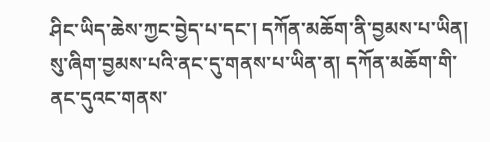ཤིང་ཡིད་ཆེས་ཀྱང་བྱེད་པ་དང་། དཀོན་མཆོག་ནི་བྱམས་པ་ཡིན། སུ་ཞིག་བྱམས་པའི་ནང་དུ་གནས་པ་ཡིན་ན། དཀོན་མཆོག་གི་ནང་དུའང་གནས་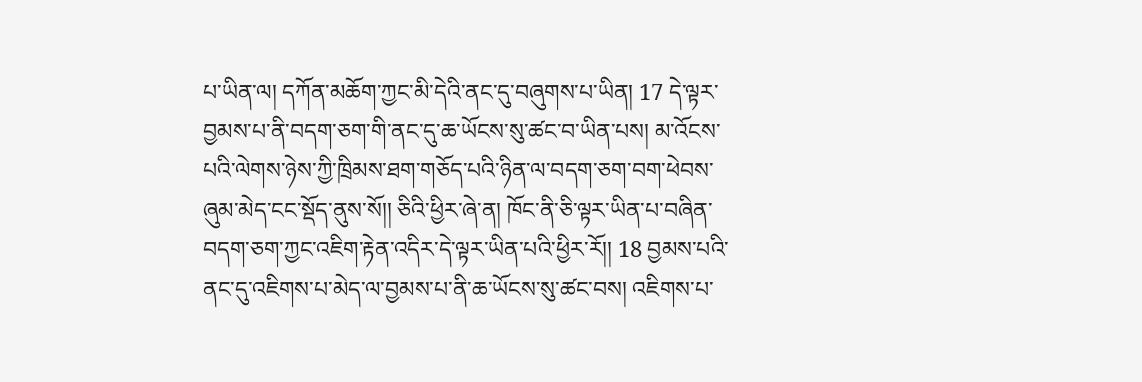པ་ཡིན་ལ། དཀོན་མཆོག་ཀྱང་མི་དེའི་ནང་དུ་བཞུགས་པ་ཡིན། 17 དེ་ལྟར་བྱམས་པ་ནི་བདག་ཅག་གི་ནང་དུ་ཆ་ཡོངས་སུ་ཚང་བ་ཡིན་པས། མ་འོངས་པའི་ལེགས་ཉེས་ཀྱི་ཁྲིམས་ཐག་གཅོད་པའི་ཉིན་ལ་བདག་ཅག་བག་ཕེབས་ཞུམ་མེད་ངང་སྡོད་ནུས་སོ།། ཅིའི་ཕྱིར་ཞེ་ན། ཁོང་ནི་ཅི་ལྟར་ཡིན་པ་བཞིན་བདག་ཅག་ཀྱང་འཇིག་རྟེན་འདིར་དེ་ལྟར་ཡིན་པའི་ཕྱིར་རོ།། 18 བྱམས་པའི་ནང་དུ་འཇིགས་པ་མེད་ལ་བྱམས་པ་ནི་ཆ་ཡོངས་སུ་ཚང་བས། འཇིགས་པ་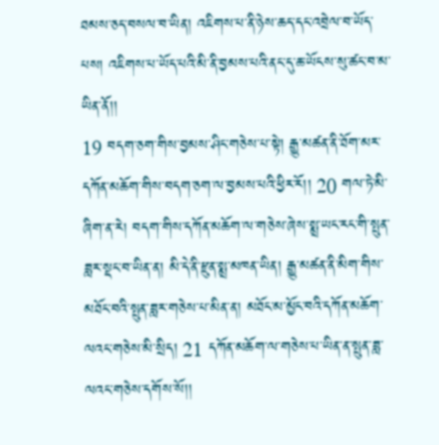ཐམས་ཅད་བསལ་བ་ཡིན། འཇིགས་པ་ནི་ཉེས་ཆད་དང་འབྲེལ་བ་ཡོད་པས། འཇིགས་པ་ཡོད་པའི་མི་ནི་བྱམས་པའི་ནང་དུ་ཆ་ཡོངས་སུ་ཚང་བ་མ་ཡིན་ནོ།།
19 བདག་ཅག་གིས་བྱམས་ཤིང་གཅེས་པ་སྟེ། རྒྱུ་མཚན་ནི་ཐོག་མར་དཀོན་མཆོག་གིས་བདག་ཅག་ལ་བྱམས་པའི་ཕྱིར་རོ།། 20 གལ་ཏེ་མི་ཞིག་ན་རེ། བདག་གིས་དཀོན་མཆོག་ལ་གཅེས་ཞེས་སྨྲ་ཡང་རང་གི་སྤུན་ཟླར་སྡང་བ་ཡིན་ན། མི་དེ་ནི་རྫུན་སྨྲ་མཁན་ཡིན། རྒྱུ་མཚན་ནི་མིག་གིས་མཐོང་བའི་སྤུན་ཟླར་གཅེས་པ་མིན་ན། མཐོང་མ་མྱོང་བའི་དཀོན་མཆོག་ལའང་གཅེས་མི་སྲིད། 21 དཀོན་མཆོག་ལ་གཅེས་པ་ཡིན་ན་སྤུན་ཟླ་ལའང་གཅེས་དགོས་སོ།།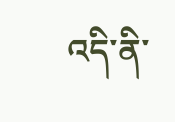འདི་ནི་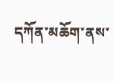དཀོན་མཆོག་ནས་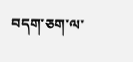བདག་ཅག་ལ་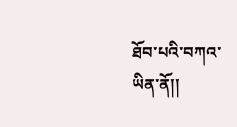ཐོབ་པའི་བཀའ་ཡིན་ནོ།།